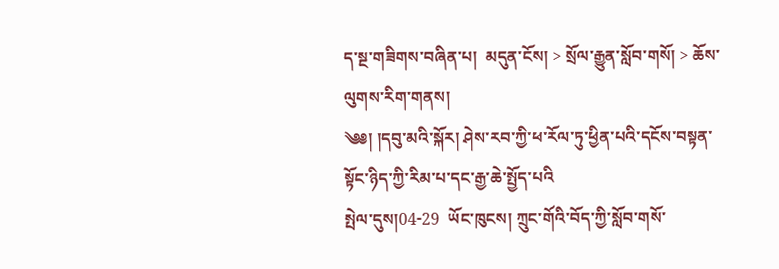ད་སྔ་གཟིགས་བཞིན་པ།  མདུན་ངོས། > སྲོལ་རྒྱུན་སློབ་གསོ། > ཆོས་ལུགས་རིག་གནས།
༄༅། །དབུ་མའི་སྐོར། ཤེས་རབ་ཀྱི་ཕ་རོལ་ཏུ་ཕྱིན་པའི་དངོས་བསྟན་སྟོང་ཉིད་ཀྱི་རིམ་པ་དང་རྒྱ་ཆེ་སྤྱོད་པའི
སྤེལ་དུས།04-29  ཡོང་ཁུངས། ཀྲུང་གོའི་བོད་ཀྱི་སློབ་གསོ་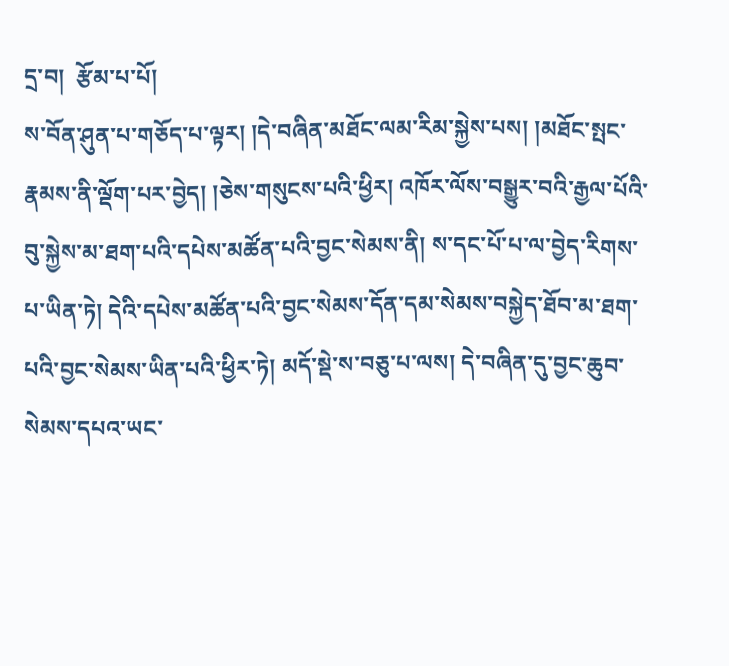དྲ་བ།  རྩོམ་པ་པོ།
ས་བོན་ཤུན་པ་གཅོད་པ་ལྟར། །དེ་བཞིན་མཐོང་ལམ་རིམ་སྐྱེས་པས། །མཐོང་སྤང་རྣམས་ནི་ལྡོག་པར་བྱེད། །ཅེས་གསུངས་པའི་ཕྱིར། འཁོར་ལོས་བསྒྱུར་བའི་རྒྱལ་པོའི་བུ་སྐྱེས་མ་ཐག་པའི་དཔེས་མཚོན་པའི་བྱང་སེམས་ནི། ས་དང་པོ་པ་ལ་བྱེད་རིགས་པ་ཡིན་ཏེ། དེའི་དཔེས་མཚོན་པའི་བྱང་སེམས་དོན་དམ་སེམས་བསྐྱེད་ཐོབ་མ་ཐག་པའི་བྱང་སེམས་ཡིན་པའི་ཕྱིར་ཏེ། མདོ་སྡེ་ས་བཅུ་པ་ལས། དེ་བཞིན་དུ་བྱང་ཆུབ་སེམས་དཔའ་ཡང་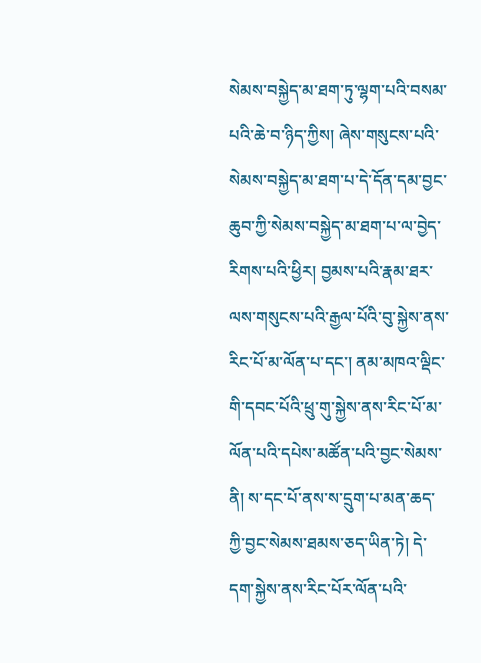སེམས་བསྐྱེད་མ་ཐག་ཏུ་ལྷག་པའི་བསམ་པའི་ཆེ་བ་ཉིད་ཀྱིས། ཞེས་གསུངས་པའི་སེམས་བསྐྱེད་མ་ཐག་པ་དེ་དོན་དམ་བྱང་ཆུབ་ཀྱི་སེམས་བསྐྱེད་མ་ཐག་པ་ལ་བྱེད་རིགས་པའི་ཕྱིར། བྱམས་པའི་རྣམ་ཐར་ལས་གསུངས་པའི་རྒྱལ་པོའི་བུ་སྐྱེས་ནས་རིང་པོ་མ་ལོན་པ་དང་། ནམ་མཁའ་ལྡིང་གི་དབང་པོའི་ཕྲུ་གུ་སྐྱེས་ནས་རིང་པོ་མ་ལོན་པའི་དཔེས་མཚོན་པའི་བྱང་སེམས་ནི། ས་དང་པོ་ནས་ས་དྲུག་པ་མན་ཆད་ཀྱི་བྱང་སེམས་ཐམས་ཅད་ཡིན་ཏེ། དེ་དག་སྐྱེས་ནས་རིང་པོར་ལོན་པའི་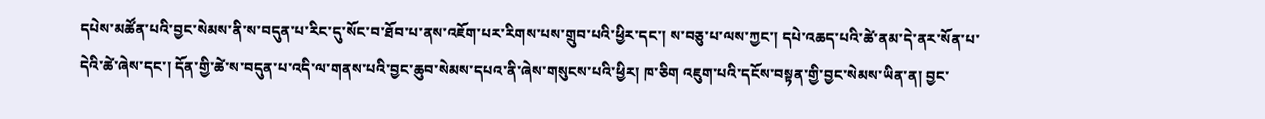དཔེས་མཚོན་པའི་བྱང་སེམས་ནི་ས་བདུན་པ་རིང་དུ་སོང་བ་ཐོབ་པ་ནས་འཇོག་པར་རིགས་པས་གྲུབ་པའི་ཕྱིར་དང་། ས་བཅུ་པ་ལས་ཀྱང་། དཔེ་འཆད་པའི་ཚེ་ནམ་དེ་ནར་སོན་པ་དེའི་ཚེ་ཞེས་དང་། དོན་གྱི་ཚེ་ས་བདུན་པ་འདི་ལ་གནས་པའི་བྱང་ཆུབ་སེམས་དཔའ་ནི་ཞེས་གསུངས་པའི་ཕྱིར། ཁ་ཅིག འཇུག་པའི་དངོས་བསྟན་གྱི་བྱང་སེམས་ཡིན་ན། བྱང་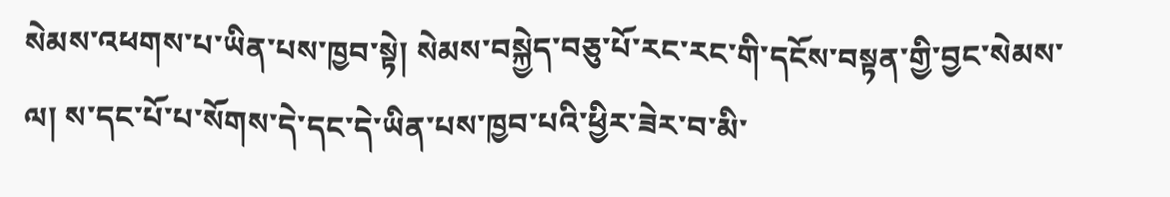སེམས་འཕགས་པ་ཡིན་པས་ཁྱབ་སྟེ། སེམས་བསྐྱེད་བཅུ་པོ་རང་རང་གི་དངོས་བསྟན་གྱི་བྱང་སེམས་ལ། ས་དང་པོ་པ་སོགས་དེ་དང་དེ་ཡིན་པས་ཁྱབ་པའི་ཕྱིར་ཟེར་བ་མི་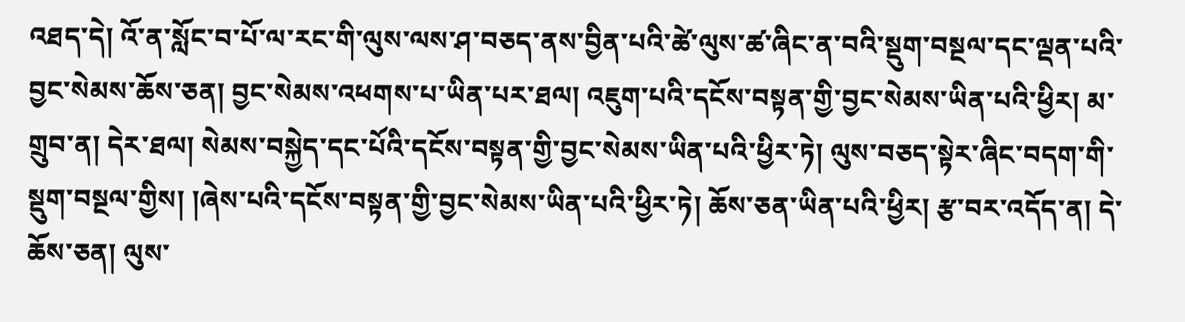འཐད་དེ། འོ་ན་སློང་བ་པོ་ལ་རང་གི་ལུས་ལས་ཤ་བཅད་ནས་བྱིན་པའི་ཚེ་ལུས་ཚ་ཞིང་ན་བའི་སྡུག་བསྔལ་དང་ལྡན་པའི་བྱང་སེམས་ཆོས་ཅན། བྱང་སེམས་འཕགས་པ་ཡིན་པར་ཐལ། འཇུག་པའི་དངོས་བསྟན་གྱི་བྱང་སེམས་ཡིན་པའི་ཕྱིར། མ་གྲུབ་ན། དེར་ཐལ། སེམས་བསྐྱེད་དང་པོའི་དངོས་བསྟན་གྱི་བྱང་སེམས་ཡིན་པའི་ཕྱིར་ཏེ། ལུས་བཅད་སྟེར་ཞིང་བདག་གི་སྡུག་བསྔལ་གྱིས། །ཞེས་པའི་དངོས་བསྟན་གྱི་བྱང་སེམས་ཡིན་པའི་ཕྱིར་ཏེ། ཆོས་ཅན་ཡིན་པའི་ཕྱིར། རྩ་བར་འདོད་ན། དེ་ཆོས་ཅན། ལུས་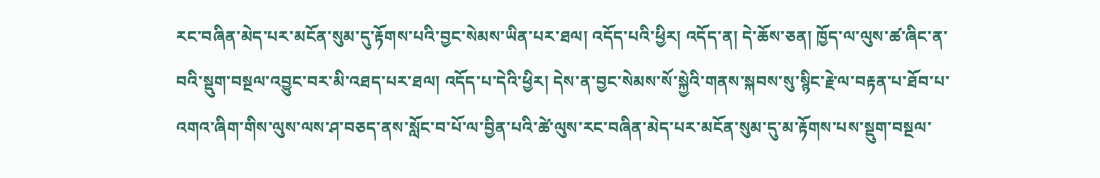རང་བཞིན་མེད་པར་མངོན་སུམ་དུ་རྟོགས་པའི་བྱང་སེམས་ཡིན་པར་ཐལ། འདོད་པའི་ཕྱིར། འདོད་ན། དེ་ཆོས་ཅན། ཁྱོད་ལ་ལུས་ཚ་ཞིང་ན་བའི་སྡུག་བསྔལ་འབྱུང་བར་མི་འཐད་པར་ཐལ། འདོད་པ་དེའི་ཕྱིར། དེས་ན་བྱང་སེམས་སོ་སྐྱེའི་གནས་སྐབས་སུ་སྙིང་རྗེ་ལ་བརྟན་པ་ཐོབ་པ་འགའ་ཞིག་གིས་ལུས་ལས་ཤ་བཅད་ནས་སློང་བ་པོ་ལ་བྱིན་པའི་ཚེ་ལུས་རང་བཞིན་མེད་པར་མངོན་སུམ་དུ་མ་རྟོགས་པས་སྡུག་བསྔལ་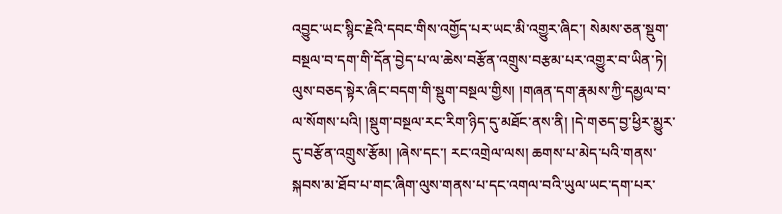འབྱུང་ཡང་སྙིང་རྗེའི་དབང་གིས་འགྱོད་པར་ཡང་མི་འགྱུར་ཞིང་། སེམས་ཅན་སྡུག་བསྔལ་བ་དག་གི་དོན་བྱེད་པ་ལ་ཆེས་བརྩོན་འགྲུས་བརྩམ་པར་འགྱུར་བ་ཡིན་ཏེ། ལུས་བཅད་སྟེར་ཞིང་བདག་གི་སྡུག་བསྔལ་གྱིས། །གཞན་དག་རྣམས་ཀྱི་དམྱལ་བ་ལ་སོགས་པའི། །སྡུག་བསྔལ་རང་རིག་ཉིད་དུ་མཐོང་ནས་ནི། །དེ་གཅད་བྱ་ཕྱིར་མྱུར་དུ་བརྩོན་འགྲུས་རྩོམ། །ཞེས་དང་། རང་འགྲེལ་ལས། ཆགས་པ་མེད་པའི་གནས་སྐབས་མ་ཐོབ་པ་གང་ཞིག་ལུས་གནས་པ་དང་འགལ་བའི་ཡུལ་ཡང་དག་པར་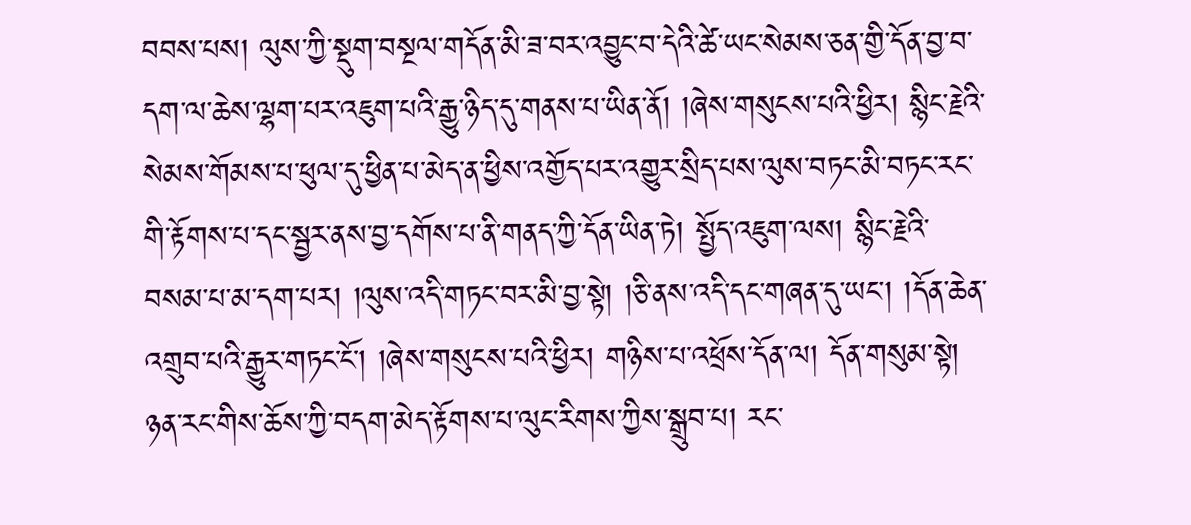བབས་པས། ལུས་ཀྱི་སྡུག་བསྔལ་གདོན་མི་ཟ་བར་འབྱུང་བ་དེའི་ཚེ་ཡང་སེམས་ཅན་གྱི་དོན་བྱ་བ་དག་ལ་ཆེས་ལྷག་པར་འཇུག་པའི་རྒྱུ་ཉིད་དུ་གནས་པ་ཡིན་ནོ། །ཞེས་གསུངས་པའི་ཕྱིར། སྙིང་རྗེའི་སེམས་གོམས་པ་ཕུལ་དུ་ཕྱིན་པ་མེད་ན་ཕྱིས་འགྱོད་པར་འགྱུར་སྲིད་པས་ལུས་བཏང་མི་བཏང་རང་གི་རྟོགས་པ་དང་སྦྱར་ནས་བྱ་དགོས་པ་ནི་གནད་ཀྱི་དོན་ཡིན་ཏེ། སྤྱོད་འཇུག་ལས། སྙིང་རྗེའི་བསམ་པ་མ་དག་པར། །ལུས་འདི་གཏང་བར་མི་བྱ་སྟེ། །ཅི་ནས་འདི་དང་གཞན་དུ་ཡང་། །དོན་ཆེན་འགྲུབ་པའི་རྒྱུར་གཏང་ངོ་། །ཞེས་གསུངས་པའི་ཕྱིར། གཉིས་པ་འཕྲོས་དོན་ལ། དོན་གསུམ་སྟེ། ཉན་རང་གིས་ཆོས་ཀྱི་བདག་མེད་རྟོགས་པ་ལུང་རིགས་ཀྱིས་སྒྲུབ་པ། རང་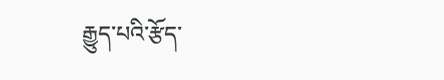རྒྱུད་པའི་རྩོད་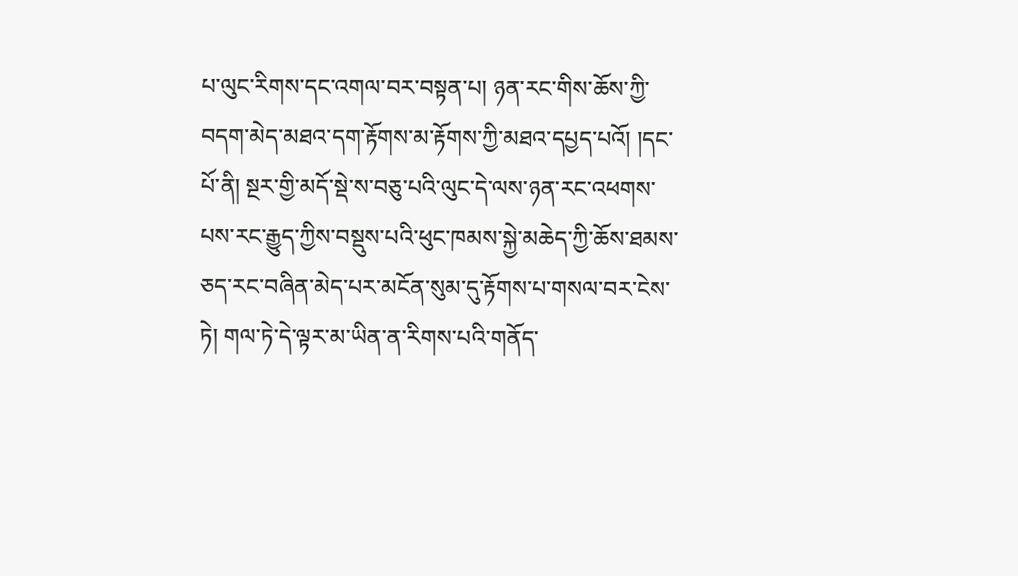པ་ལུང་རིགས་དང་འགལ་བར་བསྟན་པ། ཉན་རང་གིས་ཆོས་ཀྱི་བདག་མེད་མཐའ་དག་རྟོགས་མ་རྟོགས་ཀྱི་མཐའ་དཔྱད་པའོ། །དང་པོ་ནི། སྔར་གྱི་མདོ་སྡེ་ས་བཅུ་པའི་ལུང་དེ་ལས་ཉན་རང་འཕགས་པས་རང་རྒྱུད་ཀྱིས་བསྡུས་པའི་ཕུང་ཁམས་སྐྱེ་མཆེད་ཀྱི་ཆོས་ཐམས་ཅད་རང་བཞིན་མེད་པར་མངོན་སུམ་དུ་རྟོགས་པ་གསལ་བར་ངེས་ཏེ། གལ་ཏེ་དེ་ལྟར་མ་ཡིན་ན་རིགས་པའི་གནོད་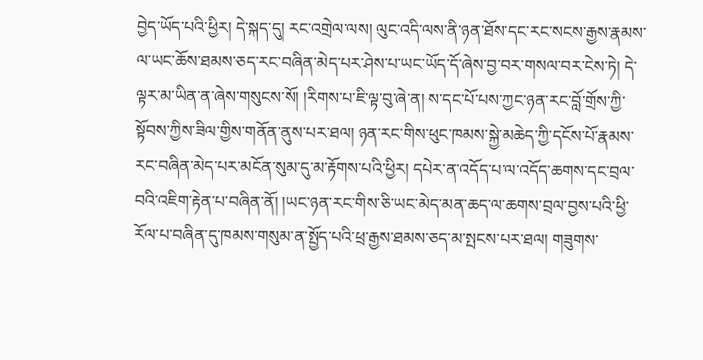བྱེད་ཡོད་པའི་ཕྱིར། དེ་སྐད་དུ། རང་འགྲེལ་ལས། ལུང་འདི་ལས་ནི་ཉན་ཐོས་དང་རང་སངས་རྒྱས་རྣམས་ལ་ཡང་ཆོས་ཐམས་ཅད་རང་བཞིན་མེད་པར་ཤེས་པ་ཡང་ཡོད་དོ་ཞེས་བྱ་བར་གསལ་བར་ངེས་ཏེ། དེ་ལྟར་མ་ཡིན་ན་ཞེས་གསུངས་སོ། །རིགས་པ་ཇི་ལྟ་བུ་ཞེ་ན། ས་དང་པོ་པས་ཀྱང་ཉན་རང་བློ་གྲོས་ཀྱི་སྟོབས་ཀྱིས་ཟིལ་གྱིས་གནོན་ནུས་པར་ཐལ། ཉན་རང་གིས་ཕུང་ཁམས་སྐྱེ་མཆེད་ཀྱི་དངོས་པོ་རྣམས་རང་བཞིན་མེད་པར་མངོན་སུམ་དུ་མ་རྟོགས་པའི་ཕྱིར། དཔེར་ན་འདོད་པ་ལ་འདོད་ཆགས་དང་བྲལ་བའི་འཇིག་རྟེན་པ་བཞིན་ནོ། །ཡང་ཉན་རང་གིས་ཅི་ཡང་མེད་མན་ཆད་ལ་ཆགས་བྲལ་བྱས་པའི་ཕྱི་རོལ་པ་བཞིན་དུ་ཁམས་གསུམ་ན་སྤྱོད་པའི་ཕྲ་རྒྱས་ཐམས་ཅད་མ་སྤངས་པར་ཐལ། གཟུགས་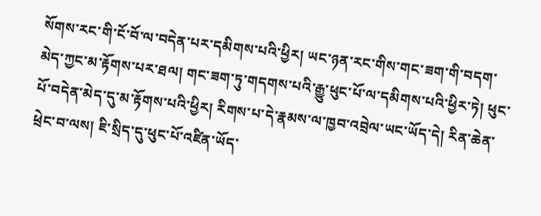སོགས་རང་གི་ངོ་བོ་ལ་བདེན་པར་དམིགས་པའི་ཕྱིར། ཡང་ཉན་རང་གིས་གང་ཟག་གི་བདག་མེད་ཀྱང་མ་རྟོགས་པར་ཐལ། གང་ཟག་ཏུ་གདགས་པའི་རྒྱུ་ཕུང་པོ་ལ་དམིགས་པའི་ཕྱིར་ཏེ། ཕུང་པོ་བདེན་མེད་དུ་མ་རྟོགས་པའི་ཕྱིར། རིགས་པ་དེ་རྣམས་ལ་ཁྱབ་འབྲེལ་ཡང་ཡོད་དེ། རིན་ཆེན་ཕྲེང་བ་ལས། ཇི་སྲིད་དུ་ཕུང་པོ་འཛིན་ཡོད་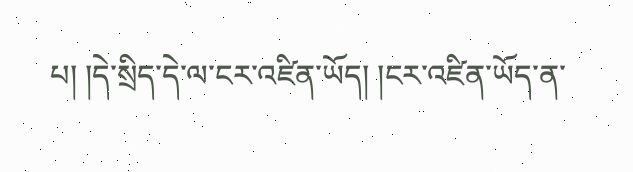པ། །དེ་སྲིད་དེ་ལ་ངར་འཛིན་ཡོད། །ངར་འཛིན་ཡོད་ན་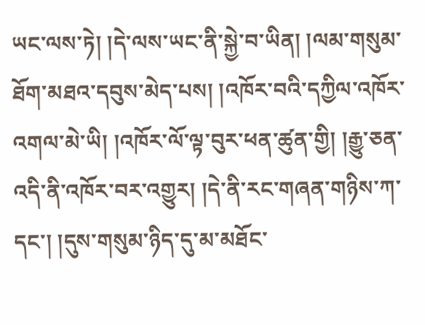ཡང་ལས་ཏེ། །དེ་ལས་ཡང་ནི་སྐྱེ་བ་ཡིན། །ལམ་གསུམ་ཐོག་མཐའ་དབུས་མེད་པས། །འཁོར་བའི་དཀྱིལ་འཁོར་འགལ་མེ་ཡི། །འཁོར་ལོ་ལྟ་བུར་ཕན་ཚུན་གྱི། །རྒྱུ་ཅན་འདི་ནི་འཁོར་བར་འགྱུར། །དེ་ནི་རང་གཞན་གཉིས་ཀ་དང་། །དུས་གསུམ་ཉིད་དུ་མ་མཐོང་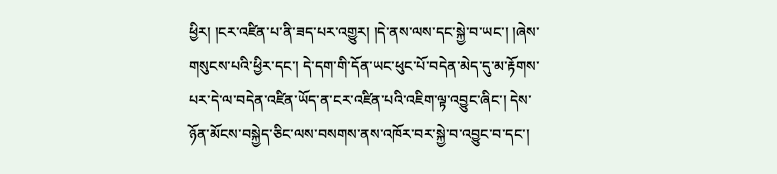ཕྱིར། །ངར་འཛིན་པ་ནི་ཟད་པར་འགྱུར། །དེ་ནས་ལས་དང་སྐྱེ་བ་ཡང་། །ཞེས་གསུངས་པའི་ཕྱིར་དང་། དེ་དག་གི་དོན་ཡང་ཕུང་པོ་བདེན་མེད་དུ་མ་རྟོགས་པར་དེ་ལ་བདེན་འཛིན་ཡོད་ན་ངར་འཛིན་པའི་འཇིག་ལྟ་འབྱུང་ཞིང་། དེས་ཉོན་མོངས་བསྐྱེད་ཅིང་ལས་བསགས་ནས་འཁོར་བར་སྐྱེ་བ་འབྱུང་བ་དང་།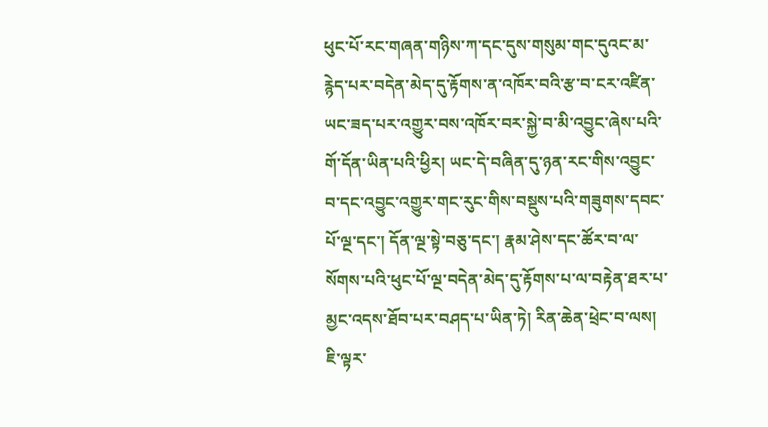ཕུང་པོ་རང་གཞན་གཉིས་ཀ་དང་དུས་གསུམ་གང་དུའང་མ་རྙེད་པར་བདེན་མེད་དུ་རྟོགས་ན་འཁོར་བའི་རྩ་བ་ངར་འཛིན་ཡང་ཟད་པར་འགྱུར་བས་འཁོར་བར་སྐྱེ་བ་མི་འབྱུང་ཞེས་པའི་གོ་དོན་ཡིན་པའི་ཕྱིར། ཡང་དེ་བཞིན་དུ་ཉན་རང་གིས་འབྱུང་བ་དང་འབྱུང་འགྱུར་གང་རུང་གིས་བསྡུས་པའི་གཟུགས་དབང་པོ་ལྔ་དང་། དོན་ལྔ་སྟེ་བཅུ་དང་། རྣམ་ཤེས་དང་ཚོར་བ་ལ་སོགས་པའི་ཕུང་པོ་ལྔ་བདེན་མེད་དུ་རྟོགས་པ་ལ་བརྟེན་ཐར་པ་མྱང་འདས་ཐོབ་པར་བཤད་པ་ཡིན་ཏེ། རིན་ཆེན་ཕྲེང་བ་ལས། ཇི་ལྟར་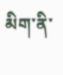མིག་ནི་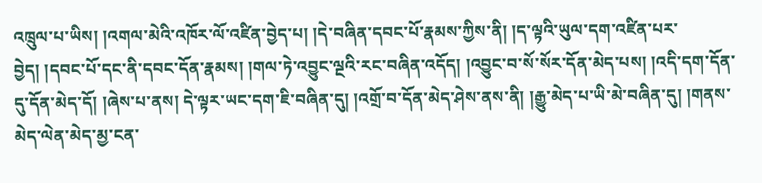འཁྲུལ་པ་ཡིས། །འགལ་མེའི་འཁོར་ལོ་འཛིན་བྱེད་པ། །དེ་བཞིན་དབང་པོ་རྣམས་ཀྱིས་ནི། །ད་ལྟའི་ཡུལ་དག་འཛིན་པར་བྱེད། །དབང་པོ་དང་ནི་དབང་དོན་རྣམས། །གལ་ཏེ་འབྱུང་ལྔའི་རང་བཞིན་འདོད། །འབྱུང་བ་སོ་སོར་དོན་མེད་པས། །འདི་དག་དོན་དུ་དོན་མེད་དོ། །ཞེས་པ་ནས། དེ་ལྟར་ཡང་དག་ཇི་བཞིན་དུ། །འགྲོ་བ་དོན་མེད་ཤེས་ནས་ནི། །རྒྱུ་མེད་པ་ཡི་མེ་བཞིན་དུ། །གནས་མེད་ལེན་མེད་མྱ་ངན་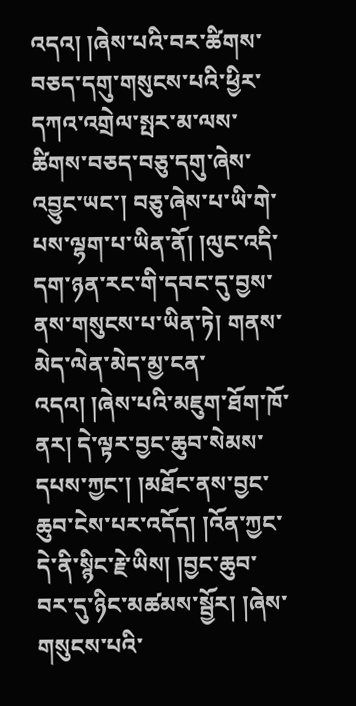འདའ། །ཞེས་པའི་བར་ཚིགས་བཅད་དགུ་གསུངས་པའི་ཕྱིར་དཀའ་འགྲེལ་སྤར་མ་ལས་ཚིགས་བཅད་བཅུ་དགུ་ཞེས་འབྱུང་ཡང་། བཅུ་ཞེས་པ་ཡི་གེ་པས་ལྷག་པ་ཡིན་ནོ། །ལུང་འདི་དག་ཉན་རང་གི་དབང་དུ་བྱས་ནས་གསུངས་པ་ཡིན་ཏེ། གནས་མེད་ལེན་མེད་མྱ་ངན་འདའ། །ཞེས་པའི་མཇུག་ཐོག་ཁོ་ནར། དེ་ལྟར་བྱང་ཆུབ་སེམས་དཔས་ཀྱང་། །མཐོང་ནས་བྱང་ཆུབ་ངེས་པར་འདོད། །འོན་ཀྱང་དེ་ནི་སྙིང་རྗེ་ཡིས། །བྱང་ཆུབ་བར་དུ་ཉིང་མཚམས་སྦྱོར། །ཞེས་གསུངས་པའི་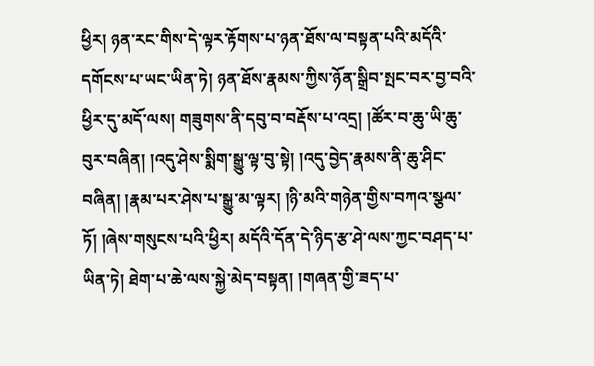ཕྱིར། ཉན་རང་གིས་དེ་ལྟར་རྟོགས་པ་ཉན་ཐོས་ལ་བསྟན་པའི་མདོའི་དགོངས་པ་ཡང་ཡིན་ཏེ། ཉན་ཐོས་རྣམས་ཀྱིས་ཉོན་སྒྲིབ་སྤང་བར་བྱ་བའི་ཕྱིར་དུ་མདོ་ལས། གཟུགས་ནི་དབུ་བ་བརྡོས་པ་འདྲ། །ཚོར་བ་ཆུ་ཡི་ཆུ་བུར་བཞིན། །འདུ་ཤེས་སྨིག་སྒྱུ་ལྟ་བུ་སྟེ། །འདུ་བྱེད་རྣམས་ནི་ཆུ་ཤིང་བཞིན། །རྣམ་པར་ཤེས་པ་སྒྱུ་མ་ལྟར། །ཉི་མའི་གཉེན་གྱིས་བཀའ་སྩལ་ཏོ། །ཞེས་གསུངས་པའི་ཕྱིར། མདོའི་དོན་དེ་ཉིད་རྩ་ཤེ་ལས་ཀྱང་བཤད་པ་ཡིན་ཏེ། ཐེག་པ་ཆེ་ལས་སྐྱེ་མེད་བསྟན། །གཞན་གྱི་ཟད་པ་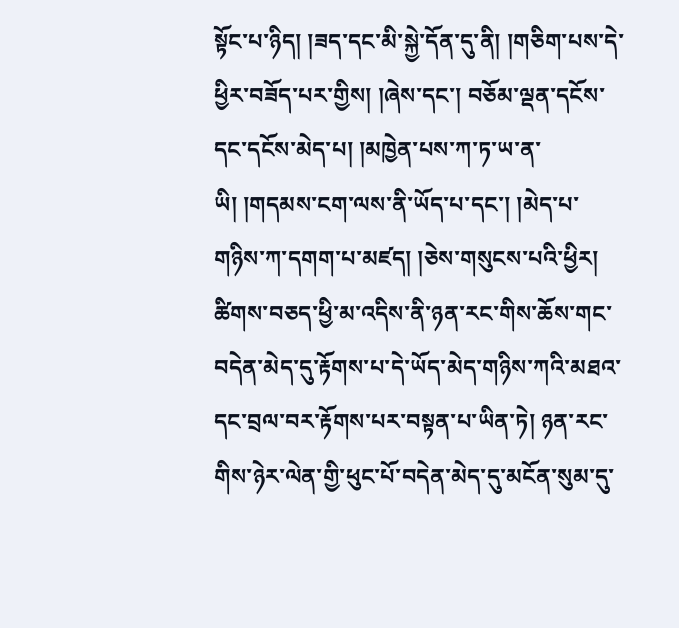སྟོང་པ་ཉིད། །ཟད་དང་མི་སྐྱེ་དོན་དུ་ནི། །གཅིག་པས་དེ་ཕྱིར་བཟོད་པར་གྱིས། །ཞེས་དང་། བཅོམ་ལྡན་དངོས་དང་དངོས་མེད་པ། །མཁྱེན་པས་ཀ་ཏ་ཡ་ན་ཡི། །གདམས་ངག་ལས་ནི་ཡོད་པ་དང་། །མེད་པ་གཉིས་ཀ་དགག་པ་མཛད། །ཅེས་གསུངས་པའི་ཕྱིར། ཚིགས་བཅད་ཕྱི་མ་འདིས་ནི་ཉན་རང་གིས་ཆོས་གང་བདེན་མེད་དུ་རྟོགས་པ་དེ་ཡོད་མེད་གཉིས་ཀའི་མཐའ་དང་བྲལ་བར་རྟོགས་པར་བསྟན་པ་ཡིན་ཏེ། ཉན་རང་གིས་ཉེར་ལེན་གྱི་ཕུང་པོ་བདེན་མེད་དུ་མངོན་སུམ་དུ་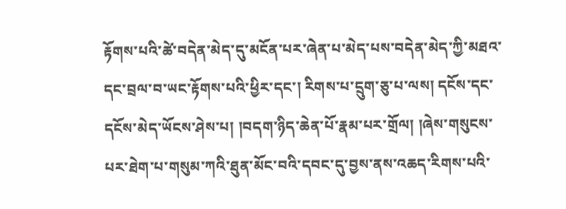རྟོགས་པའི་ཚེ་བདེན་མེད་དུ་མངོན་པར་ཞེན་པ་མེད་པས་བདེན་མེད་ཀྱི་མཐའ་དང་བྲལ་བ་ཡང་རྟོགས་པའི་ཕྱིར་དང་། རིགས་པ་དྲུག་ཅུ་པ་ལས། དངོས་དང་དངོས་མེད་ཡོངས་ཤེས་པ། །བདག་ཉིད་ཆེན་པོ་རྣམ་པར་གྲོལ། །ཞེས་གསུངས་པར་ཐེག་པ་གསུམ་ཀའི་ཐུན་མོང་བའི་དབང་དུ་བྱས་ནས་འཆད་རིགས་པའི་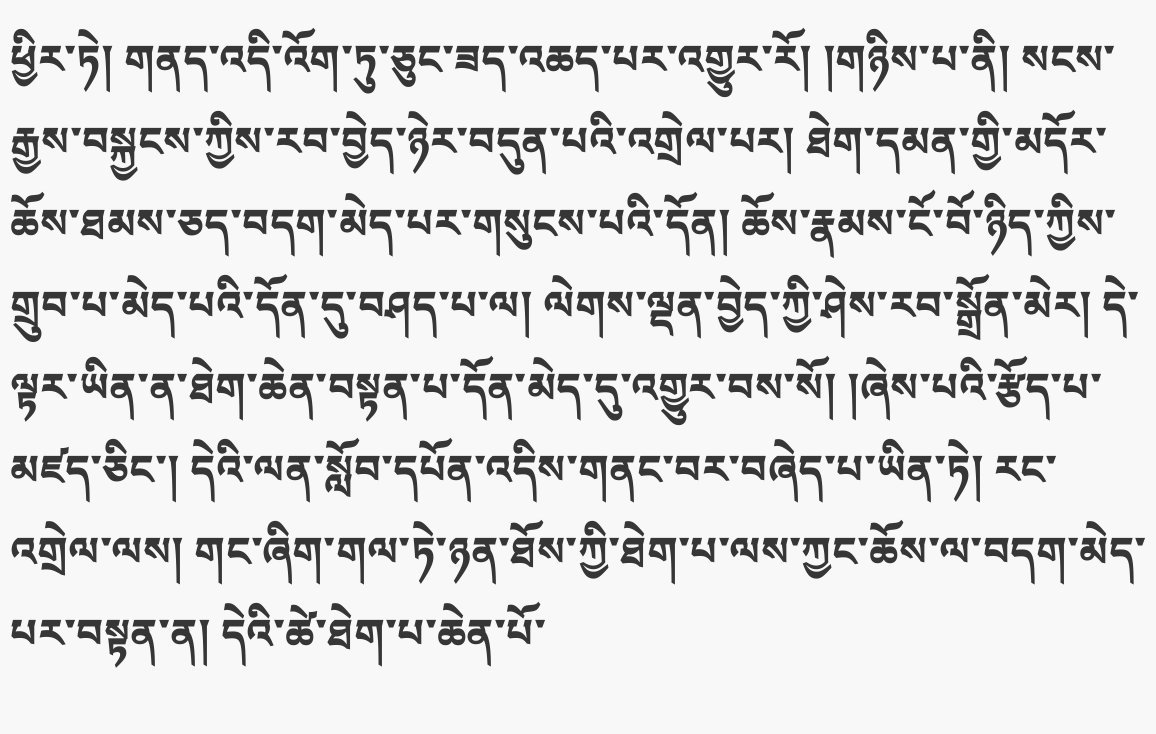ཕྱིར་ཏེ། གནད་འདི་འོག་ཏུ་ཅུང་ཟད་འཆད་པར་འགྱུར་རོ། །གཉིས་པ་ནི། སངས་རྒྱས་བསྐྱངས་ཀྱིས་རབ་བྱེད་ཉེར་བདུན་པའི་འགྲེལ་པར། ཐེག་དམན་གྱི་མདོར་ཆོས་ཐམས་ཅད་བདག་མེད་པར་གསུངས་པའི་དོན། ཆོས་རྣམས་ངོ་བོ་ཉིད་ཀྱིས་གྲུབ་པ་མེད་པའི་དོན་དུ་བཤད་པ་ལ། ལེགས་ལྡན་བྱེད་ཀྱི་ཤེས་རབ་སྒྲོན་མེར། དེ་ལྟར་ཡིན་ན་ཐེག་ཆེན་བསྟན་པ་དོན་མེད་དུ་འགྱུར་བས་སོ། །ཞེས་པའི་རྩོད་པ་མཛད་ཅིང་། དེའི་ལན་སློབ་དཔོན་འདིས་གནང་བར་བཞེད་པ་ཡིན་ཏེ། རང་འགྲེལ་ལས། གང་ཞིག་གལ་ཏེ་ཉན་ཐོས་ཀྱི་ཐེག་པ་ལས་ཀྱང་ཆོས་ལ་བདག་མེད་པར་བསྟན་ན། དེའི་ཚེ་ཐེག་པ་ཆེན་པོ་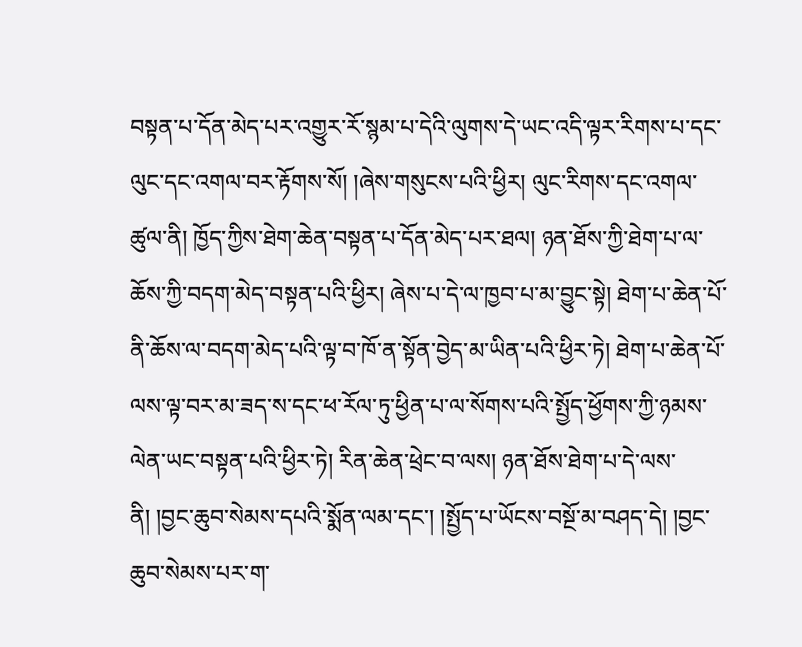བསྟན་པ་དོན་མེད་པར་འགྱུར་རོ་སྙམ་པ་དེའི་ལུགས་དེ་ཡང་འདི་ལྟར་རིགས་པ་དང་ལུང་དང་འགལ་བར་རྟོགས་སོ། །ཞེས་གསུངས་པའི་ཕྱིར། ལུང་རིགས་དང་འགལ་ཚུལ་ནི། ཁྱོད་ཀྱིས་ཐེག་ཆེན་བསྟན་པ་དོན་མེད་པར་ཐལ། ཉན་ཐོས་ཀྱི་ཐེག་པ་ལ་ཆོས་ཀྱི་བདག་མེད་བསྟན་པའི་ཕྱིར། ཞེས་པ་དེ་ལ་ཁྱབ་པ་མ་བྱུང་སྟེ། ཐེག་པ་ཆེན་པོ་ནི་ཆོས་ལ་བདག་མེད་པའི་ལྟ་བ་ཁོ་ན་སྟོན་བྱེད་མ་ཡིན་པའི་ཕྱིར་ཏེ། ཐེག་པ་ཆེན་པོ་ལས་ལྟ་བར་མ་ཟད་ས་དང་ཕ་རོལ་ཏུ་ཕྱིན་པ་ལ་སོགས་པའི་སྤྱོད་ཕྱོགས་ཀྱི་ཉམས་ལེན་ཡང་བསྟན་པའི་ཕྱིར་ཏེ། རིན་ཆེན་ཕྲེང་བ་ལས། ཉན་ཐོས་ཐེག་པ་དེ་ལས་ནི། །བྱང་ཆུབ་སེམས་དཔའི་སྨོན་ལམ་དང་། །སྤྱོད་པ་ཡོངས་བསྔོ་མ་བཤད་དེ། །བྱང་ཆུབ་སེམས་པར་ག་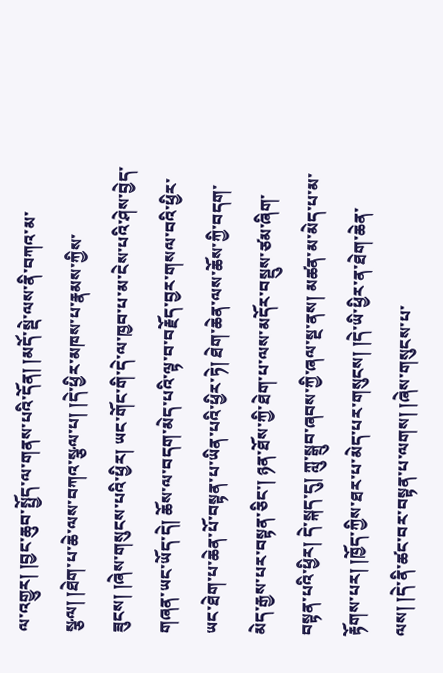ལ་འགྱུར། །བྱང་ཆུབ་སྤྱོད་ལ་གནས་པའི་དོན། །མདོ་སྡེ་ལས་ནི་བཀའ་མ་སྩལ། །ཐེག་པ་ཆེ་ལས་བཀའ་སྩལ་པ། །དེ་ཕྱིར་མཁས་པ་རྣམས་ཀྱིས་ཟུངས། །ཞེས་གསུངས་པའི་ཕྱིར། ཡང་གོང་གི་དེ་ལ་ཁྱབ་པ་མ་ངེས་པའི་ཤེས་བྱེད་གཞན་ཡང་ཡོད་དེ། ཆོས་ལ་བདག་མེད་པའི་ལྟ་བ་བརྗོད་བྱར་གསལ་བའི་ཕྱིར་ཡང་ཐེག་པ་ཆེན་པོ་བསྟན་པ་ཡིན་པའི་ཕྱིར་ཏེ། ཐེག་ཆེན་ལས་ཆོས་ཀྱི་བདག་མེད་རྒྱས་པར་བསྟན་ཅིང་། ཉན་ཐོས་ཀྱི་ཐེག་པ་ལས་མདོར་བསྡུས་ཙམ་ཞིག་བསྟན་པའི་ཕྱིར། དེ་སྐད་དུ། ཀླུ་སྒྲུབ་ཞབས་ཀྱི་ཞལ་སྔ་ནས། མཚན་མ་མེད་པ་མ་རྟོགས་པར། །ཁྱོད་ཀྱིས་ཐར་པ་མེད་པར་གསུངས། །དེ་ཡི་ཕྱིར་ན་ཐེག་ཆེན་ལས། །དེ་ནི་ཚང་བར་བསྟན་པ་ལགས། །ཞེས་གསུངས་པ་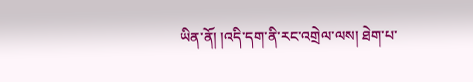ཡིན་ནོ། །འདི་དག་ནི་རང་འགྲེལ་ལས། ཐེག་པ་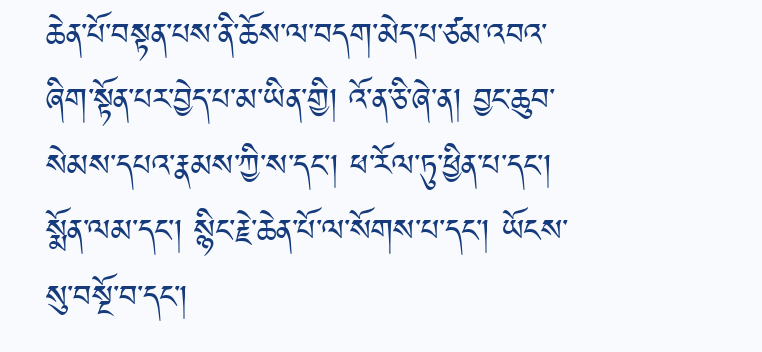ཆེན་པོ་བསྟན་པས་ནི་ཆོས་ལ་བདག་མེད་པ་ཙམ་འབའ་ཞིག་སྟོན་པར་བྱེད་པ་མ་ཡིན་གྱི། འོ་ན་ཅི་ཞེ་ན། བྱང་ཆུབ་སེམས་དཔའ་རྣམས་ཀྱི་ས་དང་། ཕ་རོལ་ཏུ་ཕྱིན་པ་དང་། སྨོན་ལམ་དང་། སྙིང་རྗེ་ཆེན་པོ་ལ་སོགས་པ་དང་། ཡོངས་སུ་བསྔོ་བ་དང་།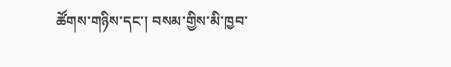ཚོགས་གཉིས་དང་། བསམ་གྱིས་མི་ཁྱབ་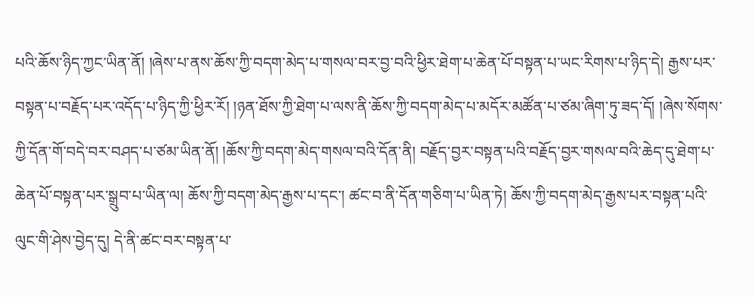པའི་ཆོས་ཉིད་ཀྱང་ཡིན་ནོ། །ཞེས་པ་ནས་ཆོས་ཀྱི་བདག་མེད་པ་གསལ་བར་བྱ་བའི་ཕྱིར་ཐེག་པ་ཆེན་པོ་བསྟན་པ་ཡང་རིགས་པ་ཉིད་དེ། རྒྱས་པར་བསྟན་པ་བརྗོད་པར་འདོད་པ་ཉིད་ཀྱི་ཕྱིར་རོ། །ཉན་ཐོས་ཀྱི་ཐེག་པ་ལས་ནི་ཆོས་ཀྱི་བདག་མེད་པ་མདོར་མཚོན་པ་ཙམ་ཞིག་ཏུ་ཟད་དོ། །ཞེས་སོགས་ཀྱི་དོན་གོ་བདེ་བར་བཤད་པ་ཙམ་ཡིན་ནོ། །ཆོས་ཀྱི་བདག་མེད་གསལ་བའི་དོན་ནི། བརྗོད་བྱར་བསྟན་པའི་བརྗོད་བྱར་གསལ་བའི་ཆེད་དུ་ཐེག་པ་ཆེན་པོ་བསྟན་པར་སྒྲུབ་པ་ཡིན་ལ། ཆོས་ཀྱི་བདག་མེད་རྒྱས་པ་དང་། ཚང་བ་ནི་དོན་གཅིག་པ་ཡིན་ཏེ། ཆོས་ཀྱི་བདག་མེད་རྒྱས་པར་བསྟན་པའི་ལུང་གི་ཤེས་བྱེད་དུ། དེ་ནི་ཚང་བར་བསྟན་པ་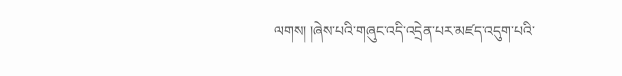ལགས། །ཞེས་པའི་གཞུང་འདི་འདྲེན་པར་མཛད་འདུག་པའི་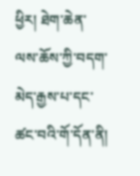ཕྱིར། ཐེག་ཆེན་ལས་ཆོས་ཀྱི་བདག་མེད་རྒྱས་པ་དང་ཚང་བའི་གོ་དོན་ནི།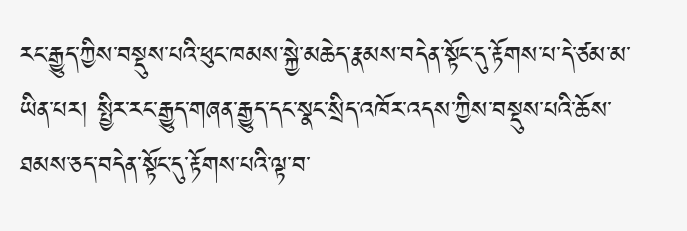རང་རྒྱུད་ཀྱིས་བསྡུས་པའི་ཕུང་ཁམས་སྐྱེ་མཆེད་རྣམས་བདེན་སྟོང་དུ་རྟོགས་པ་དེ་ཙམ་མ་ཡིན་པར། སྤྱིར་རང་རྒྱུད་གཞན་རྒྱུད་དང་སྣང་སྲིད་འཁོར་འདས་ཀྱིས་བསྡུས་པའི་ཆོས་ཐམས་ཅད་བདེན་སྟོང་དུ་རྟོགས་པའི་ལྟ་བ་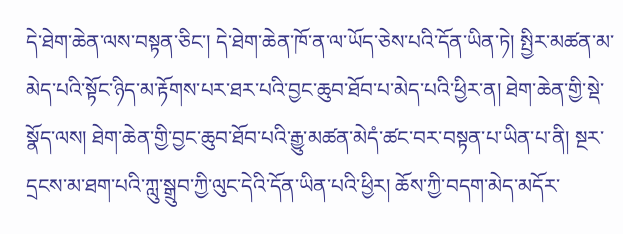དེ་ཐེག་ཆེན་ལས་བསྟན་ཅིང་། དེ་ཐེག་ཆེན་ཁོ་ན་ལ་ཡོད་ཅེས་པའི་དོན་ཡིན་ཏེ། སྤྱིར་མཚན་མ་མེད་པའི་སྟོང་ཉིད་མ་རྟོགས་པར་ཐར་པའི་བྱང་ཆུབ་ཐོབ་པ་མེད་པའི་ཕྱིར་ན། ཐེག་ཆེན་གྱི་སྡེ་སྣོད་ལས། ཐེག་ཆེན་གྱི་བྱང་ཆུབ་ཐོབ་པའི་རྒྱུ་མཚན་མེདཾ་ཚང་བར་བསྟན་པ་ཡིན་པ་ནི། སྔར་དྲངས་མ་ཐག་པའི་ཀླུ་སྒྲུབ་ཀྱི་ལུང་དེའི་དོན་ཡིན་པའི་ཕྱིར། ཆོས་ཀྱི་བདག་མེད་མདོར་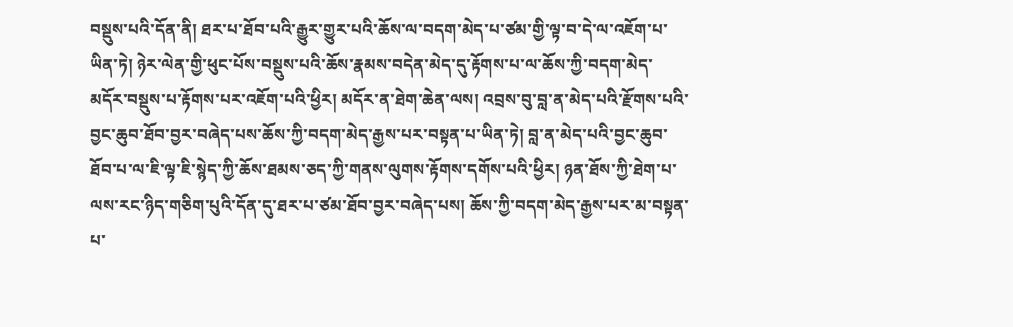བསྡུས་པའི་དོན་ནི། ཐར་པ་ཐོབ་པའི་རྒྱུར་གྱུར་པའི་ཆོས་ལ་བདག་མེད་པ་ཙམ་གྱི་ལྟ་བ་དེ་ལ་འཇོག་པ་ཡིན་ཏེ། ཉེར་ལེན་གྱི་ཕུང་པོས་བསྡུས་པའི་ཆོས་རྣམས་བདེན་མེད་དུ་རྟོགས་པ་ལ་ཆོས་ཀྱི་བདག་མེད་མདོར་བསྡུས་པ་རྟོགས་པར་འཇོག་པའི་ཕྱིར། མདོར་ན་ཐེག་ཆེན་ལས། འབྲས་བུ་བླ་ན་མེད་པའི་རྫོགས་པའི་བྱང་ཆུབ་ཐོབ་བྱར་བཞེད་པས་ཆོས་ཀྱི་བདག་མེད་རྒྱས་པར་བསྟན་པ་ཡིན་ཏེ། བླ་ན་མེད་པའི་བྱང་ཆུབ་ཐོབ་པ་ལ་ཇི་ལྟ་ཇི་སྙེད་ཀྱི་ཆོས་ཐམས་ཅད་ཀྱི་གནས་ལུགས་རྟོགས་དགོས་པའི་ཕྱིར། ཉན་ཐོས་ཀྱི་ཐེག་པ་ལས་རང་ཉིད་གཅིག་པུའི་དོན་དུ་ཐར་པ་ཙམ་ཐོབ་བྱར་བཞེད་པས། ཆོས་ཀྱི་བདག་མེད་རྒྱས་པར་མ་བསྟན་པ་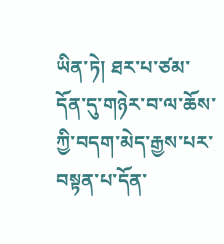ཡིན་ཏེ། ཐར་པ་ཙམ་དོན་དུ་གཉེར་བ་ལ་ཆོས་ཀྱི་བདག་མེད་རྒྱས་པར་བསྟན་པ་དོན་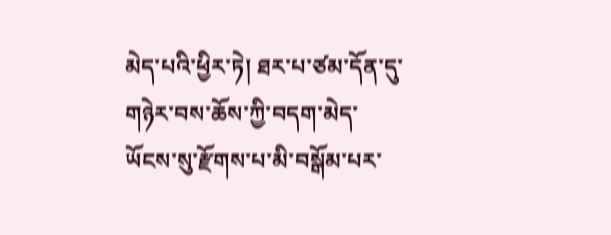མེད་པའི་ཕྱིར་ཏེ། ཐར་པ་ཙམ་དོན་དུ་གཉེར་བས་ཆོས་ཀྱི་བདག་མེད་ཡོངས་སུ་རྫོགས་པ་མི་བསྒོམ་པར་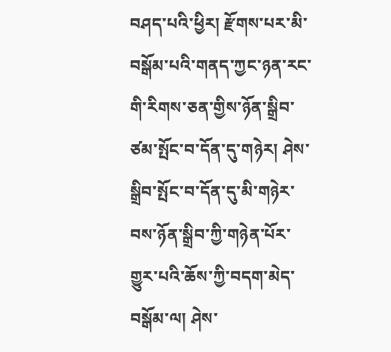བཤད་པའི་ཕྱིར། རྫོགས་པར་མི་བསྒོམ་པའི་གནད་ཀྱང་ཉན་རང་གི་རིགས་ཅན་གྱིས་ཉོན་སྒྲིབ་ཙམ་སྤོང་བ་དོན་དུ་གཉེར། ཤེས་སྒྲིབ་སྤོང་བ་དོན་དུ་མི་གཉེར་བས་ཉོན་སྒྲིབ་ཀྱི་གཉེན་པོར་གྱུར་པའི་ཆོས་ཀྱི་བདག་མེད་བསྒོམ་ལ། ཤེས་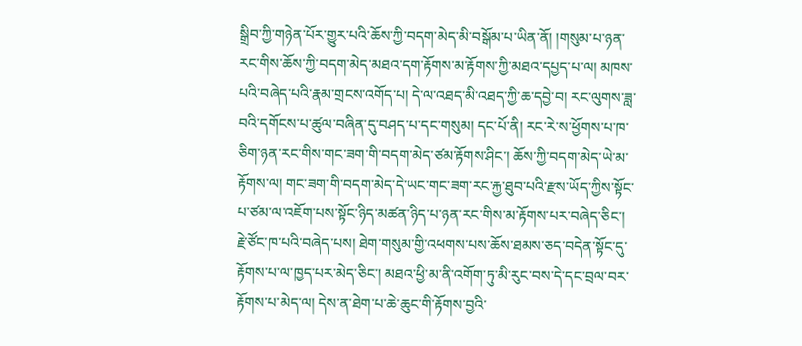སྒྲིབ་ཀྱི་གཉེན་པོར་གྱུར་པའི་ཆོས་ཀྱི་བདག་མེད་མི་བསྒོམ་པ་ཡིན་ནོ། །གསུམ་པ་ཉན་རང་གིས་ཆོས་ཀྱི་བདག་མེད་མཐའ་དག་རྟོགས་མ་རྟོགས་ཀྱི་མཐའ་དཔྱད་པ་ལ། མཁས་པའི་བཞེད་པའི་རྣམ་གྲངས་འགོད་པ། དེ་ལ་འཐད་མི་འཐད་ཀྱི་ཆ་དབྱེ་བ། རང་ལུགས་ཟླ་བའི་དགོངས་པ་ཚུལ་བཞིན་དུ་བཤད་པ་དང་གསུམ། དང་པོ་ནི། རང་རེ་ས་ཕྱོགས་པ་ཁ་ཅིག་ཉན་རང་གིས་གང་ཟག་གི་བདག་མེད་ཙམ་རྟོགས་ཤིང་། ཆོས་ཀྱི་བདག་མེད་ཡེ་མ་རྟོགས་ལ། གང་ཟག་གི་བདག་མེད་དེ་ཡང་གང་ཟག་རང་རྐྱ་ཐུབ་པའི་རྫས་ཡོད་ཀྱིས་སྟོང་པ་ཙམ་ལ་འཇོག་པས་སྟོང་ཉིད་མཚན་ཉིད་པ་ཉན་རང་གིས་མ་རྟོགས་པར་བཞེད་ཅིང་། རྗེ་ཙོང་ཁ་པའི་བཞེད་པས། ཐེག་གསུམ་གྱི་འཕགས་པས་ཆོས་ཐམས་ཅད་བདེན་སྟོང་དུ་རྟོགས་པ་ལ་ཁྱད་པར་མེད་ཅིང་། མཐའ་ཕྱི་མ་ནི་འགོག་ཏུ་མི་རུང་བས་དེ་དང་བྲལ་བར་རྟོགས་པ་མེད་ལ། དེས་ན་ཐེག་པ་ཆེ་ཆུང་གི་རྟོགས་བྱའི་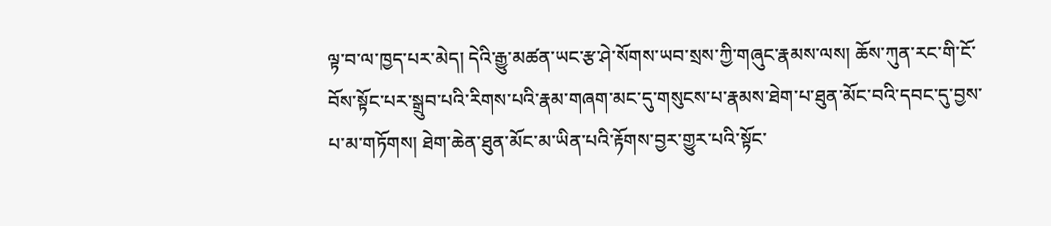ལྟ་བ་ལ་ཁྱད་པར་མེད། དེའི་རྒྱུ་མཚན་ཡང་རྩ་ཤེ་སོགས་ཡབ་སྲས་ཀྱི་གཞུང་རྣམས་ལས། ཆོས་ཀུན་རང་གི་ངོ་བོས་སྟོང་པར་སྒྲུབ་པའི་རིགས་པའི་རྣམ་གཞག་མང་དུ་གསུངས་པ་རྣམས་ཐེག་པ་ཐུན་མོང་བའི་དབང་དུ་བྱས་པ་མ་གཏོགས། ཐེག་ཆེན་ཐུན་མོང་མ་ཡིན་པའི་རྟོགས་བྱར་གྱུར་པའི་སྟོང་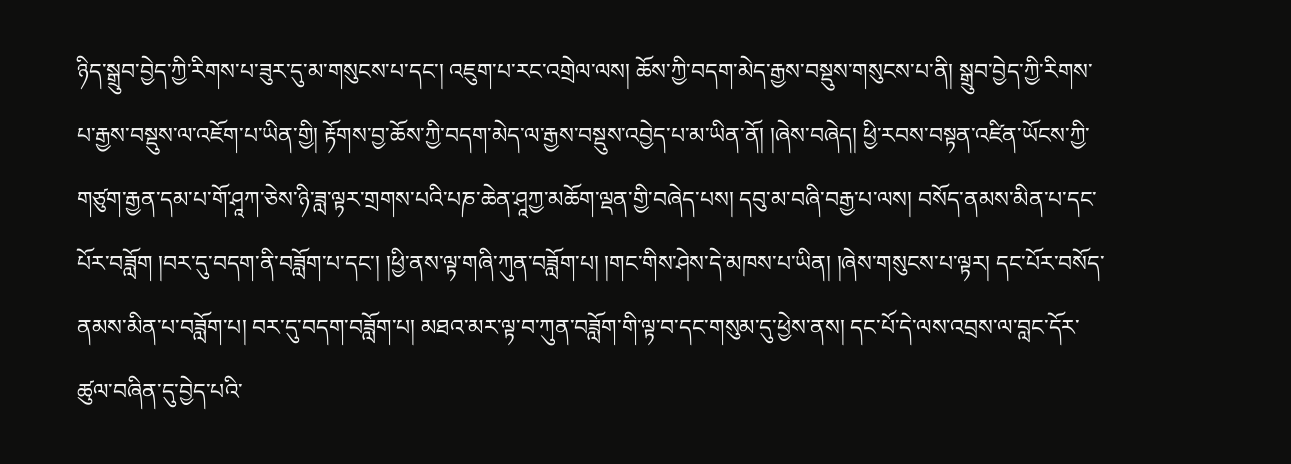ཉིད་སྒྲུབ་བྱེད་ཀྱི་རིགས་པ་ཟུར་དུ་མ་གསུངས་པ་དང་། འཇུག་པ་རང་འགྲེལ་ལས། ཆོས་ཀྱི་བདག་མེད་རྒྱས་བསྡུས་གསུངས་པ་ནི། སྒྲུབ་བྱེད་ཀྱི་རིགས་པ་རྒྱས་བསྡུས་ལ་འཇོག་པ་ཡིན་གྱི། རྟོགས་བྱ་ཆོས་ཀྱི་བདག་མེད་ལ་རྒྱས་བསྡུས་འབྱེད་པ་མ་ཡིན་ནོ། །ཞེས་བཞེད། ཕྱི་རབས་བསྟན་འཛིན་ཡོངས་ཀྱི་གཙུག་རྒྱན་དམ་པ་གོ་ཤཱཀ་ཅེས་ཉི་ཟླ་ལྟར་གྲགས་པའི་པཎ་ཆེན་ཤཱཀྱ་མཆོག་ལྡན་གྱི་བཞེད་པས། དབུ་མ་བཞི་བརྒྱ་པ་ལས། བསོད་ནམས་མིན་པ་དང་པོར་བཟློག །བར་དུ་བདག་ནི་བཟློག་པ་དང་། །ཕྱི་ནས་ལྟ་གཞི་ཀུན་བཟློག་པ། །གང་གིས་ཤེས་དེ་མཁས་པ་ཡིན། །ཞེས་གསུངས་པ་ལྟར། དང་པོར་བསོད་ནམས་མིན་པ་བཟློག་པ། བར་དུ་བདག་བཟློག་པ། མཐའ་མར་ལྟ་བ་ཀུན་བཟློག་གི་ལྟ་བ་དང་གསུམ་དུ་ཕྱེས་ནས། དང་པོ་དེ་ལས་འབྲས་ལ་བླང་དོར་ཚུལ་བཞིན་དུ་བྱེད་པའི་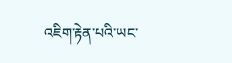འཇིག་རྟེན་པའི་ཡང་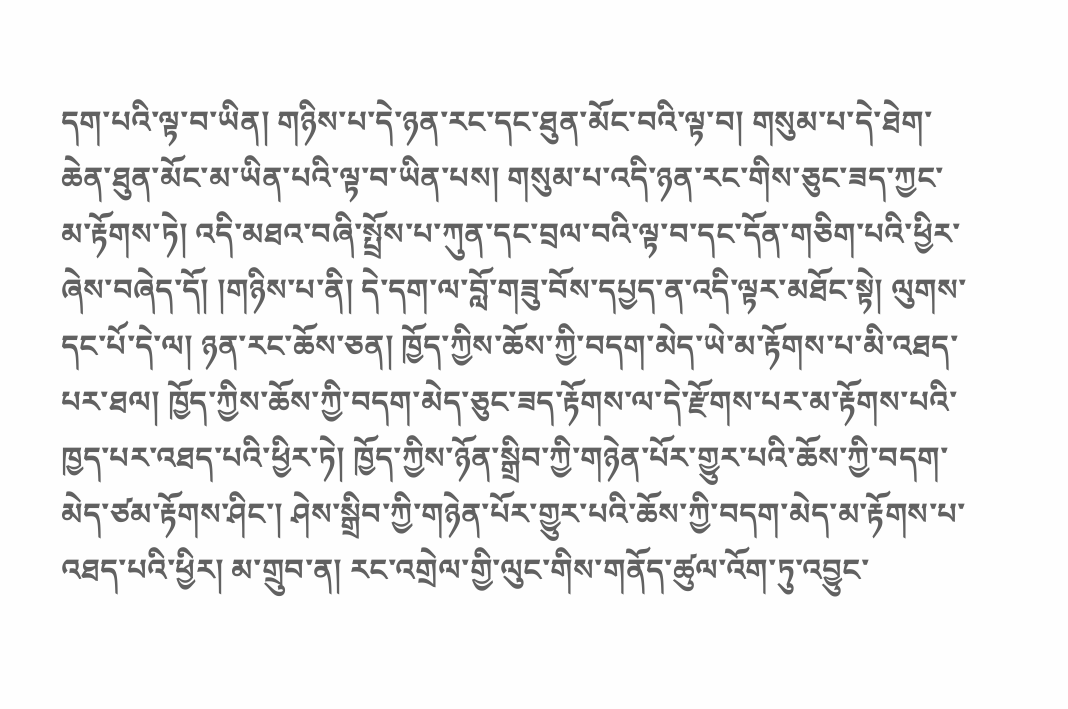དག་པའི་ལྟ་བ་ཡིན། གཉིས་པ་དེ་ཉན་རང་དང་ཐུན་མོང་བའི་ལྟ་བ། གསུམ་པ་དེ་ཐེག་ཆེན་ཐུན་མོང་མ་ཡིན་པའི་ལྟ་བ་ཡིན་པས། གསུམ་པ་འདི་ཉན་རང་གིས་ཅུང་ཟད་ཀྱང་མ་རྟོགས་ཏེ། འདི་མཐའ་བཞི་སྤྲོས་པ་ཀུན་དང་བྲལ་བའི་ལྟ་བ་དང་དོན་གཅིག་པའི་ཕྱིར་ཞེས་བཞེད་དོ། །གཉིས་པ་ནི། དེ་དག་ལ་བློ་གཟུ་བོས་དཔྱད་ན་འདི་ལྟར་མཐོང་སྟེ། ལུགས་དང་པོ་དེ་ལ། ཉན་རང་ཆོས་ཅན། ཁྱོད་ཀྱིས་ཆོས་ཀྱི་བདག་མེད་ཡེ་མ་རྟོགས་པ་མི་འཐད་པར་ཐལ། ཁྱོད་ཀྱིས་ཆོས་ཀྱི་བདག་མེད་ཅུང་ཟད་རྟོགས་ལ་དེ་རྫོགས་པར་མ་རྟོགས་པའི་ཁྱད་པར་འཐད་པའི་ཕྱིར་ཏེ། ཁྱོད་ཀྱིས་ཉོན་སྒྲིབ་ཀྱི་གཉེན་པོར་གྱུར་པའི་ཆོས་ཀྱི་བདག་མེད་ཙམ་རྟོགས་ཤིང་། ཤེས་སྒྲིབ་ཀྱི་གཉེན་པོར་གྱུར་པའི་ཆོས་ཀྱི་བདག་མེད་མ་རྟོགས་པ་འཐད་པའི་ཕྱིར། མ་གྲུབ་ན། རང་འགྲེལ་གྱི་ལུང་གིས་གནོད་ཚུལ་འོག་ཏུ་འབྱུང་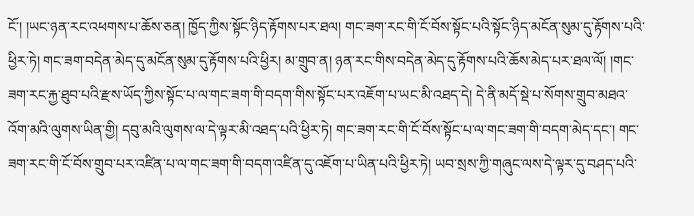ངོ་། །ཡང་ཉན་རང་འཕགས་པ་ཆོས་ཅན། ཁྱོད་ཀྱིས་སྟོང་ཉིད་རྟོགས་པར་ཐལ། གང་ཟག་རང་གི་ངོ་བོས་སྟོང་པའི་སྟོང་ཉིད་མངོན་སུམ་དུ་རྟོགས་པའི་ཕྱིར་ཏེ། གང་ཟག་བདེན་མེད་དུ་མངོན་སུམ་དུ་རྟོགས་པའི་ཕྱིར། མ་གྲུབ་ན། ཉན་རང་གིས་བདེན་མེད་དུ་རྟོགས་པའི་ཆོས་མེད་པར་ཐལ་ལོ། །གང་ཟག་རང་རྐྱ་ཐུབ་པའི་རྫས་ཡོད་ཀྱིས་སྟོང་པ་ལ་གང་ཟག་གི་བདག་གིས་སྟོང་པར་འཇོག་པ་ཡང་མི་འཐད་དེ། དེ་ནི་མདོ་སྡེ་པ་སོགས་གྲུབ་མཐའ་འོག་མའི་ལུགས་ཡིན་གྱི། དབུ་མའི་ལུགས་ལ་དེ་ལྟར་མི་འཐད་པའི་ཕྱིར་ཏེ། གང་ཟག་རང་གི་ངོ་བོས་སྟོང་པ་ལ་གང་ཟག་གི་བདག་མེད་དང་། གང་ཟག་རང་གི་ངོ་བོས་གྲུབ་པར་འཛིན་པ་ལ་གང་ཟག་གི་བདག་འཛིན་དུ་འཇོག་པ་ཡིན་པའི་ཕྱིར་ཏེ། ཡབ་སྲས་ཀྱི་གཞུང་ལས་དེ་ལྟར་དུ་བཤད་པའི་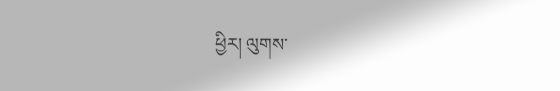ཕྱིར། ལུགས་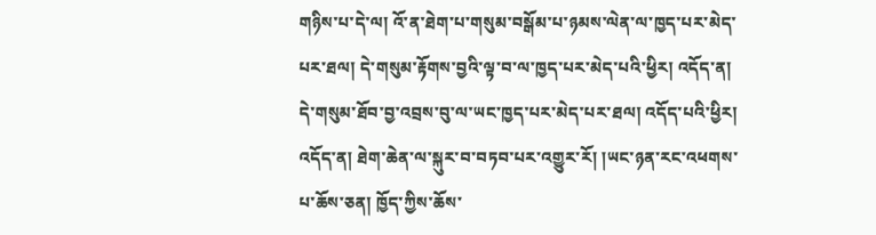གཉིས་པ་དེ་ལ། འོ་ན་ཐེག་པ་གསུམ་བསྒོམ་པ་ཉམས་ལེན་ལ་ཁྱད་པར་མེད་པར་ཐལ། དེ་གསུམ་རྟོགས་བྱའི་ལྟ་བ་ལ་ཁྱད་པར་མེད་པའི་ཕྱིར། འདོད་ན། དེ་གསུམ་ཐོབ་བྱ་འབྲས་བུ་ལ་ཡང་ཁྱད་པར་མེད་པར་ཐལ། འདོད་པའི་ཕྱིར། འདོད་ན། ཐེག་ཆེན་ལ་སྐུར་བ་བཏབ་པར་འགྱུར་རོ། །ཡང་ཉན་རང་འཕགས་པ་ཆོས་ཅན། ཁྱོད་ཀྱིས་ཆོས་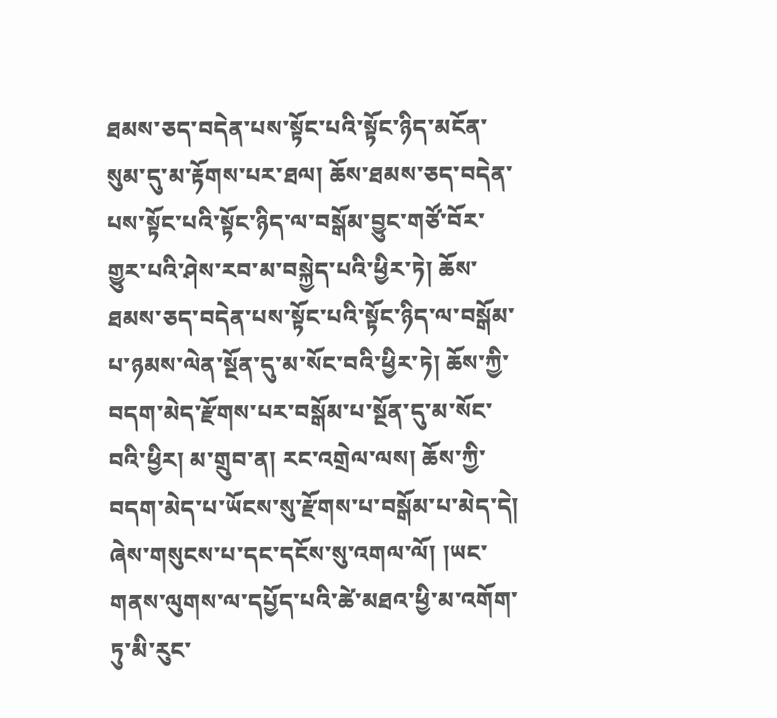ཐམས་ཅད་བདེན་པས་སྟོང་པའི་སྟོང་ཉིད་མངོན་སུམ་དུ་མ་རྟོགས་པར་ཐལ། ཆོས་ཐམས་ཅད་བདེན་པས་སྟོང་པའི་སྟོང་ཉིད་ལ་བསྒོམ་བྱུང་གཙོ་བོར་གྱུར་པའི་ཤེས་རབ་མ་བསྐྱེད་པའི་ཕྱིར་ཏེ། ཆོས་ཐམས་ཅད་བདེན་པས་སྟོང་པའི་སྟོང་ཉིད་ལ་བསྒོམ་པ་ཉམས་ལེན་སྔོན་དུ་མ་སོང་བའི་ཕྱིར་ཏེ། ཆོས་ཀྱི་བདག་མེད་རྫོགས་པར་བསྒོམ་པ་སྔོན་དུ་མ་སོང་བའི་ཕྱིར། མ་གྲུབ་ན། རང་འགྲེལ་ལས། ཆོས་ཀྱི་བདག་མེད་པ་ཡོངས་སུ་རྫོགས་པ་བསྒོམ་པ་མེད་དེ། ཞེས་གསུངས་པ་དང་དངོས་སུ་འགལ་ལོ། །ཡང་གནས་ལུགས་ལ་དཔྱོད་པའི་ཚེ་མཐའ་ཕྱི་མ་འགོག་ཏུ་མི་རུང་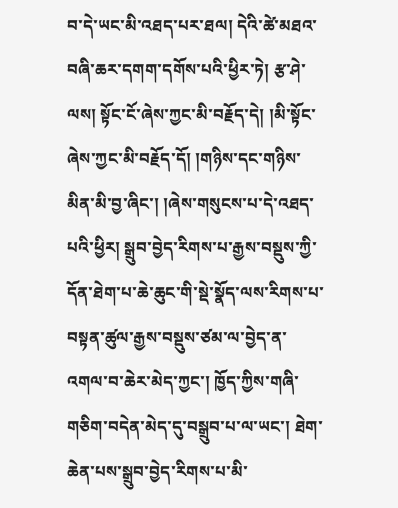བ་དེ་ཡང་མི་འཐད་པར་ཐལ། དེའི་ཚེ་མཐའ་བཞི་ཆར་དགག་དགོས་པའི་ཕྱིར་ཏེ། རྩ་ཤེ་ལས། སྟོང་ངོ་ཞེས་ཀྱང་མི་བརྗོད་དེ། །མི་སྟོང་ཞེས་ཀྱང་མི་བརྗོད་དོ། །གཉིས་དང་གཉིས་མིན་མི་བྱ་ཞིང་། །ཞེས་གསུངས་པ་དེ་འཐད་པའི་ཕྱིར། སྒྲུབ་བྱེད་རིགས་པ་རྒྱས་བསྡུས་ཀྱི་དོན་ཐེག་པ་ཆེ་ཆུང་གི་སྡེ་སྣོད་ལས་རིགས་པ་བསྟན་ཚུལ་རྒྱས་བསྡུས་ཙམ་ལ་བྱེད་ན་འགལ་བ་ཆེར་མེད་ཀྱང་། ཁྱོད་ཀྱིས་གཞི་གཅིག་བདེན་མེད་དུ་བསྒྲུབ་པ་ལ་ཡང་། ཐེག་ཆེན་པས་སྒྲུབ་བྱེད་རིགས་པ་མི་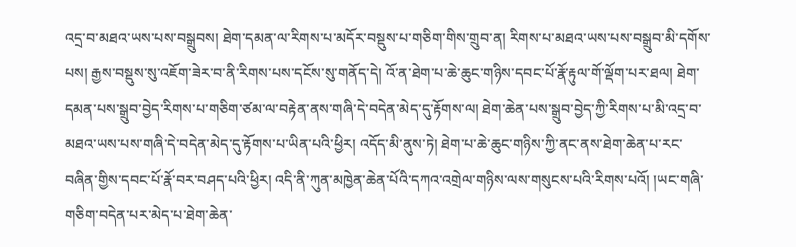འདྲ་བ་མཐའ་ཡས་པས་བསྒྲུབས། ཐེག་དམན་ལ་རིགས་པ་མདོར་བསྡུས་པ་གཅིག་གིས་གྲུབ་ན། རིགས་པ་མཐའ་ཡས་པས་བསྒྲུབ་མི་དགོས་པས། རྒྱས་བསྡུས་སུ་འཇོག་ཟེར་བ་ནི་རིགས་པས་དངོས་སུ་གནོད་དེ། འོ་ན་ཐེག་པ་ཆེ་ཆུང་གཉིས་དབང་པོ་རྣོ་རྟུལ་གོ་ལྡོག་པར་ཐལ། ཐེག་དམན་པས་སྒྲུབ་བྱེད་རིགས་པ་གཅིག་ཙམ་ལ་བརྟེན་ནས་གཞི་དེ་བདེན་མེད་དུ་རྟོགས་ལ། ཐེག་ཆེན་པས་སྒྲུབ་བྱེད་ཀྱི་རིགས་པ་མི་འདྲ་བ་མཐའ་ཡས་པས་གཞི་དེ་བདེན་མེད་དུ་རྟོགས་པ་ཡིན་པའི་ཕྱིར། འདོད་མི་ནུས་ཏེ། ཐེག་པ་ཆེ་ཆུང་གཉིས་ཀྱི་ནང་ནས་ཐེག་ཆེན་པ་རང་བཞིན་གྱིས་དབང་པོ་རྣོ་བར་བཤད་པའི་ཕྱིར། འདི་ནི་ཀུན་མཁྱེན་ཆེན་པོའི་དཀའ་འགྲེལ་གཉིས་ལས་གསུངས་པའི་རིགས་པའོ། །ཡང་གཞི་གཅིག་བདེན་པར་མེད་པ་ཐེག་ཆེན་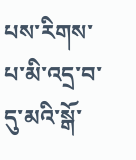པས་རིགས་པ་མི་འདྲ་བ་དུ་མའི་སྒོ་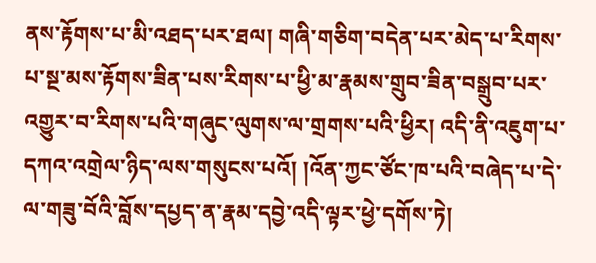ནས་རྟོགས་པ་མི་འཐད་པར་ཐལ། གཞི་གཅིག་བདེན་པར་མེད་པ་རིགས་པ་སྔ་མས་རྟོགས་ཟིན་པས་རིགས་པ་ཕྱི་མ་རྣམས་གྲུབ་ཟིན་བསྒྲུབ་པར་འགྱུར་བ་རིགས་པའི་གཞུང་ལུགས་ལ་གྲགས་པའི་ཕྱིར། འདི་ནི་འཇུག་པ་དཀའ་འགྲེལ་ཉིད་ལས་གསུངས་པའོ། །འོན་ཀྱང་ཙོང་ཁ་པའི་བཞེད་པ་དེ་ལ་གཟུ་བོའི་བློས་དཔྱད་ན་རྣམ་དབྱེ་འདི་ལྟར་ཕྱེ་དགོས་ཏེ།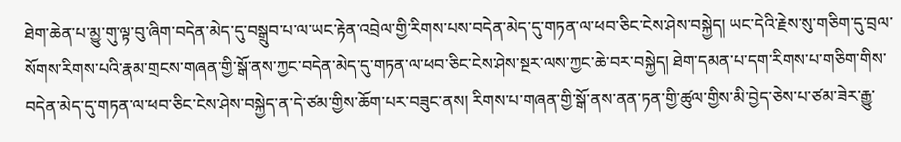ཐེག་ཆེན་པ་མྱུ་གུ་ལྟ་བུ་ཞིག་བདེན་མེད་དུ་བསྒྲུབ་པ་ལ་ཡང་རྟེན་འབྲེལ་གྱི་རིགས་པས་བདེན་མེད་དུ་གཏན་ལ་ཕབ་ཅིང་ངེས་ཤེས་བསྐྱེད། ཡང་དེའི་རྗེས་སུ་གཅིག་དུ་བྲལ་སོགས་རིགས་པའི་རྣམ་གྲངས་གཞན་གྱི་སྒོ་ནས་ཀྱང་བདེན་མེད་དུ་གཏན་ལ་ཕབ་ཅིང་ངེས་ཤེས་སྔར་ལས་ཀྱང་ཆེ་བར་བསྐྱེད། ཐེག་དམན་པ་དག་རིགས་པ་གཅིག་གིས་བདེན་མེད་དུ་གཏན་ལ་ཕབ་ཅིང་ངེས་ཤེས་བསྐྱེད་ན་དེ་ཙམ་གྱིས་ཆོག་པར་བཟུང་ནས། རིགས་པ་གཞན་གྱི་སྒོ་ནས་ནན་ཏན་གྱི་ཚུལ་གྱིས་མི་བྱེད་ཅེས་པ་ཙམ་ཟེར་རྒྱུ་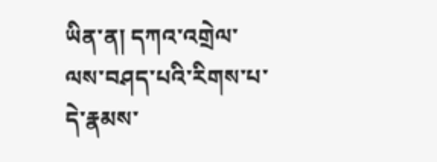ཡིན་ན། དཀའ་འགྲེལ་ལས་བཤད་པའི་རིགས་པ་དེ་རྣམས་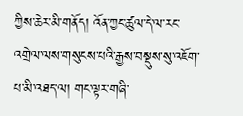ཀྱིས་ཆེར་མི་གནོད། འོན་ཀྱང་ཚུལ་དེ་ལ་རང་འགྲེལ་ལས་གསུངས་པའི་རྒྱས་བསྡུས་སུ་འཇོག་པ་མི་འཐད་ལ། གང་ལྟར་གཞི་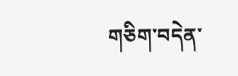གཅིག་བདེན་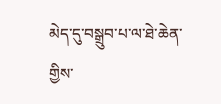མེད་དུ་བསྒྲུབ་པ་ལ་ཐེ་ཆེན་གྱིས་